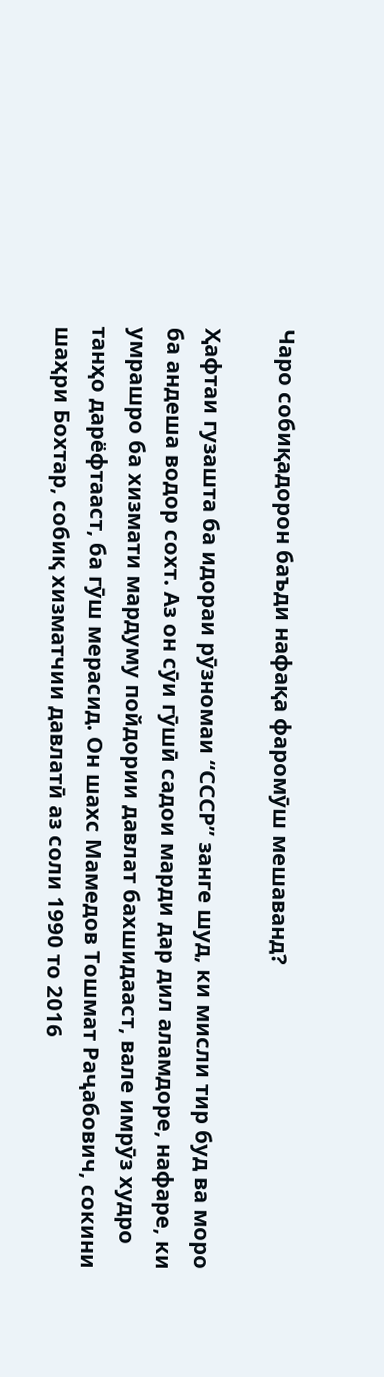Чаро собиқадорон баъди нафақа фаромӯш мешаванд?

Ҳафтаи гузашта ба идораи рӯзномаи “СССР” занге шуд, ки мисли тир буд ва моро ба андеша водор сохт. Аз он сӯи гӯшӣ садои марди дар дил аламдоре, нафаре, ки умрашро ба хизмати мардуму пойдории давлат бахшидааст, вале имрӯз худро танҳо дарёфтааст, ба гӯш мерасид. Он шахс Мамедов Тошмат Раҷабович, сокини шаҳри Бохтар, собиқ хизматчии давлатӣ аз соли 1990 то 2016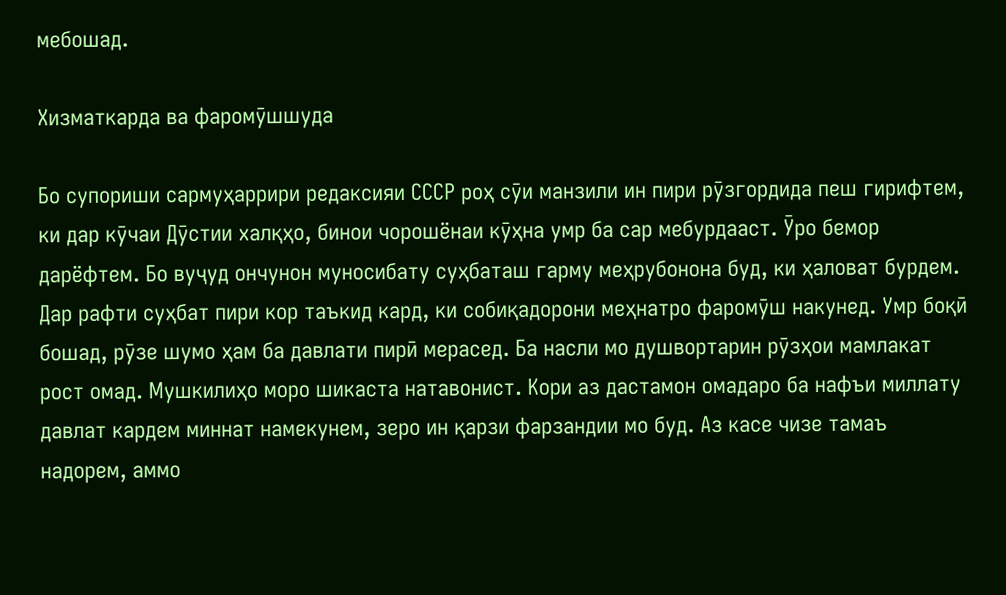мебошад.

Хизматкарда ва фаромӯшшуда

Бо супориши сармуҳаррири редаксияи СССР роҳ сӯи манзили ин пири рӯзгордида пеш гирифтем, ки дар кӯчаи Дӯстии халқҳо, бинои чорошёнаи кӯҳна умр ба сар мебурдааст. Ӯро бемор дарёфтем. Бо вуҷуд ончунон муносибату суҳбаташ гарму меҳрубонона буд, ки ҳаловат бурдем. Дар рафти суҳбат пири кор таъкид кард, ки собиқадорони меҳнатро фаромӯш накунед. Умр боқӣ бошад, рӯзе шумо ҳам ба давлати пирӣ мерасед. Ба насли мо душвортарин рӯзҳои мамлакат рост омад. Мушкилиҳо моро шикаста натавонист. Кори аз дастамон омадаро ба нафъи миллату давлат кардем миннат намекунем, зеро ин қарзи фарзандии мо буд. Аз касе чизе тамаъ надорем, аммо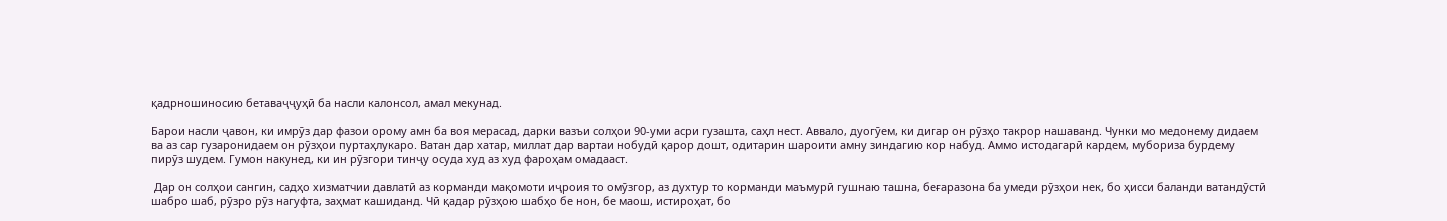қадрношиносию бетаваҷҷуҳӣ ба насли калонсол, амал мекунад.

Барои насли ҷавон, ки имрӯз дар фазои орому амн ба воя мерасад, дарки вазъи солҳои 90-уми асри гузашта, саҳл нест. Аввало, дуогӯем, ки дигар он рӯзҳо такрор нашаванд. Чунки мо медонему дидаем ва аз сар гузаронидаем он рӯзҳои пуртаҳлукаро. Ватан дар хатар, миллат дар вартаи нобудӣ қарор дошт, одитарин шароити амну зиндагию кор набуд. Аммо истодагарӣ кардем, мубориза бурдему пирӯз шудем. Гумон накунед, ки ин рӯзгори тинҷу осуда худ аз худ фароҳам омадааст.

 Дар он солҳои сангин, садҳо хизматчии давлатӣ аз корманди мақомоти иҷроия то омӯзгор, аз духтур то корманди маъмурӣ гушнаю ташна, беғаразона ба умеди рӯзҳои нек, бо ҳисси баланди ватандӯстӣ шабро шаб, рӯзро рӯз нагуфта, заҳмат кашиданд. Чӣ қадар рӯзҳою шабҳо бе нон, бе маош, истироҳат, бо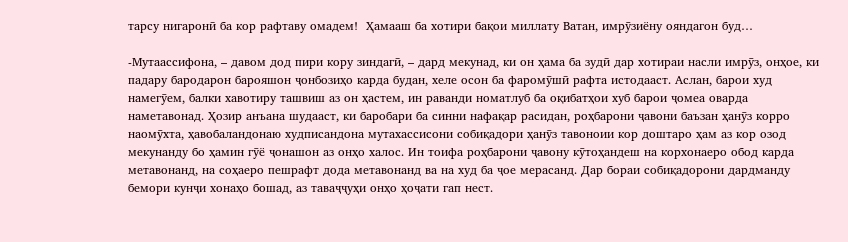тарсу нигаронӣ ба кор рафтаву омадем!  Ҳамааш ба хотири бақои миллату Ватан, имрӯзиёну ояндагон буд…

-Мутаассифона, – давом дод пири кору зиндагӣ, – дард мекунад, ки он ҳама ба зудӣ дар хотираи насли имрӯз, онҳое, ки падару бародарон барояшон ҷонбозиҳо карда будан, хеле осон ба фаромӯшӣ рафта истодааст. Аслан, барои худ намегӯем, балки хавотиру ташвиш аз он ҳастем, ин раванди номатлуб ба оқибатҳои хуб барои ҷомеа оварда наметавонад. Ҳозир анъана шудааст, ки баробари ба синни нафақар расидан, роҳбарони ҷавони баъзан ҳанӯз корро наомӯхта, ҳавобаландонаю худписандона мутахассисони собиқадори ҳанӯз тавоноии кор доштаро ҳам аз кор озод мекунанду бо ҳамин гӯё ҷонашон аз онҳо халос. Ин тоифа роҳбарони ҷавону кӯтоҳандеш на корхонаеро обод карда метавонанд, на соҳаеро пешрафт дода метавонанд ва на худ ба ҷое мерасанд. Дар бораи собиқадорони дардманду бемори кунҷи хонаҳо бошад, аз таваҷҷуҳи онҳо ҳоҷати гап нест.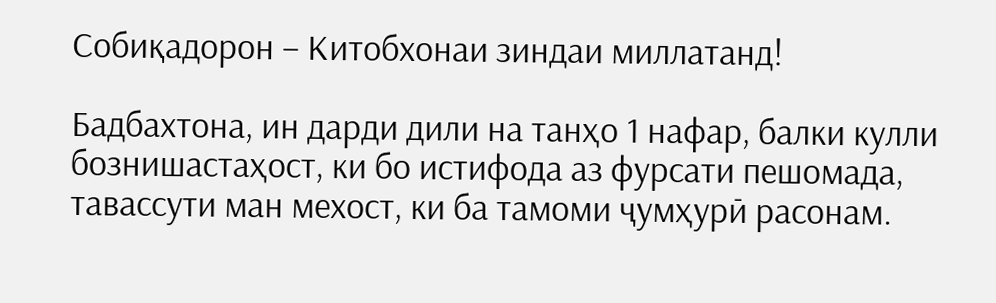Собиқадорон – Китобхонаи зиндаи миллатанд!

Бадбахтона, ин дарди дили на танҳо 1 нафар, балки кулли бознишастаҳост, ки бо истифода аз фурсати пешомада, тавассути ман мехост, ки ба тамоми ҷумҳурӣ расонам.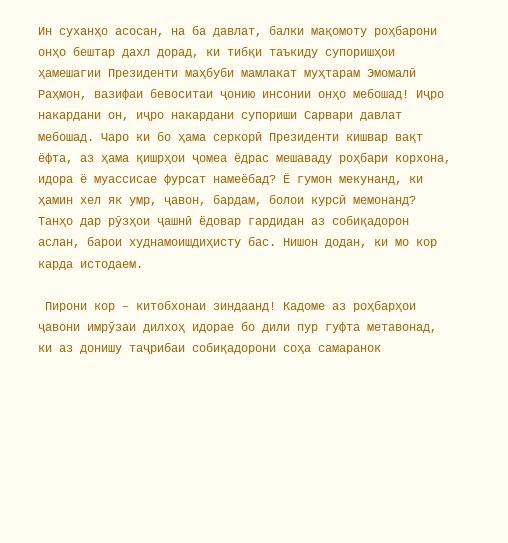Ин суханҳо асосан, на ба давлат, балки мақомоту роҳбарони онҳо бештар дахл дорад, ки тибқи таъкиду супоришҳои ҳамешагии Президенти маҳбуби мамлакат муҳтарам Эмомалӣ Раҳмон, вазифаи бевоситаи ҷонию инсонии онҳо мебошад! Иҷро накардани он, иҷро накардани супориши Сарвари давлат мебошад. Чаро ки бо ҳама серкорӣ Президенти кишвар вақт ёфта, аз ҳама қишрҳои ҷомеа ёдрас мешаваду роҳбари корхона, идора ё муассисае фурсат намеёбад? Ё гумон мекунанд, ки ҳамин хел як умр, ҷавон, бардам, болои курсӣ мемонанд? Танҳо дар рӯзҳои ҷашнӣ ёдовар гардидан аз собиқадорон аслан, барои худнамоишдиҳисту бас. Нишон додан, ки мо кор карда истодаем.

 Пирони кор – китобхонаи зиндаанд! Кадоме аз роҳбарҳои ҷавони имрӯзаи дилхоҳ идорае бо дили пур гуфта метавонад, ки аз донишу таҷрибаи собиқадорони соҳа самаранок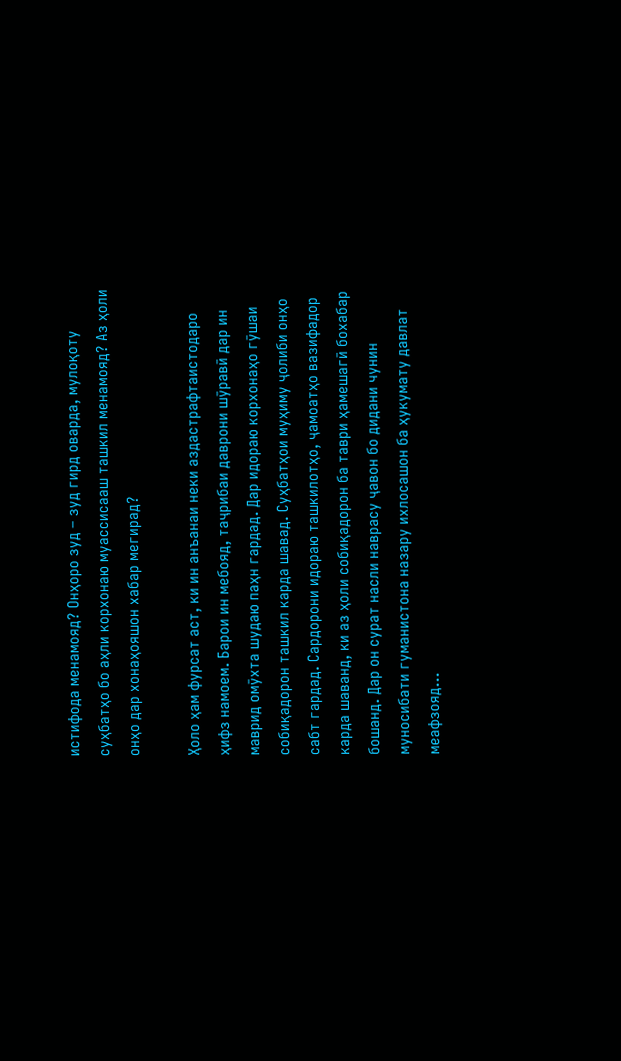истифода менамояд? Онҳоро зуд – зуд гирд оварда, мулоқоту суҳбатҳо бо аҳли корхонаю муассисааш ташкил менамояд? Аз ҳоли онҳо дар хонаҳояшон хабар мегирад?

Ҳоло ҳам фурсат аст, ки ин анъанаи неки аздастрафтаистодаро ҳифз намоем. Барои ин мебояд, таҷрибаи даврони шӯравӣ дар ин маврид омӯхта шудаю паҳн гардад. Дар идораю корхонаҳо гӯшаи собиқадорон ташкил карда шавад. Суҳбатҳои муҳиму ҷолиби онҳо сабт гардад. Сардорони идораю ташкилотҳо, ҷамоатҳо вазифадор карда шаванд, ки аз ҳоли собиқадорон ба таври ҳамешагӣ бохабар бошанд. Дар он сурат насли наврасу ҷавон бо дидани чунин муносибати гуманистона назару ихлосашон ба ҳукумату давлат меафзояд…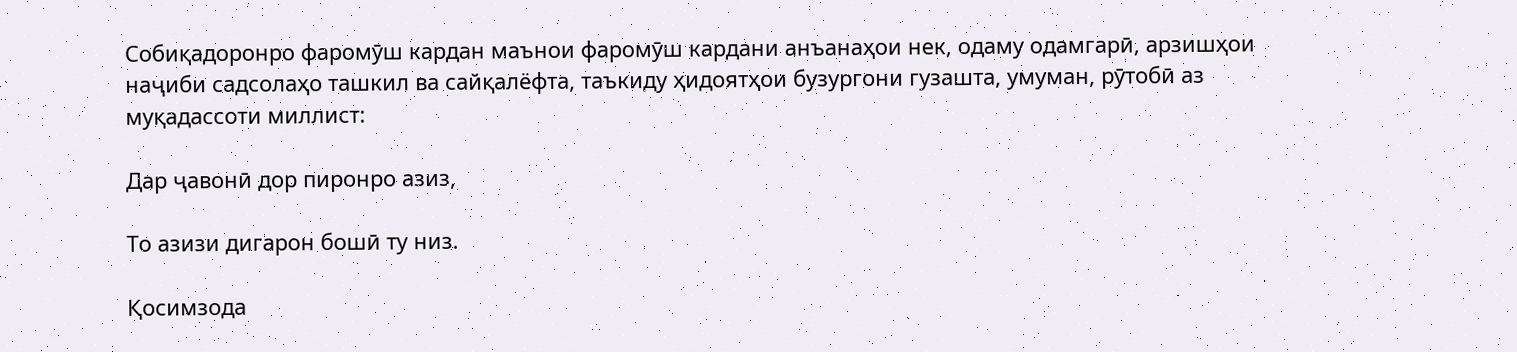Собиқадоронро фаромӯш кардан маънои фаромӯш кардани анъанаҳои нек, одаму одамгарӣ, арзишҳои наҷиби садсолаҳо ташкил ва сайқалёфта, таъкиду ҳидоятҳои бузургони гузашта, умуман, рӯтобӣ аз муқадассоти миллист:

Дар ҷавонӣ дор пиронро азиз,

То азизи дигарон бошӣ ту низ.

Қосимзода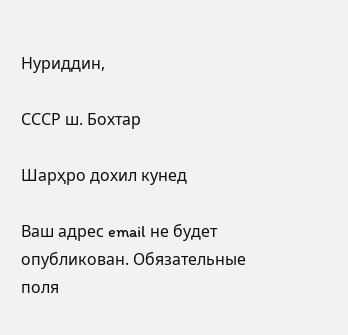Нуриддин,

СССР ш. Бохтар

Шарҳро дохил кунед

Ваш адрес email не будет опубликован. Обязательные поля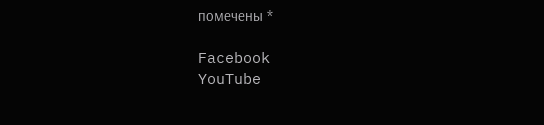помечены *

Facebook
YouTube